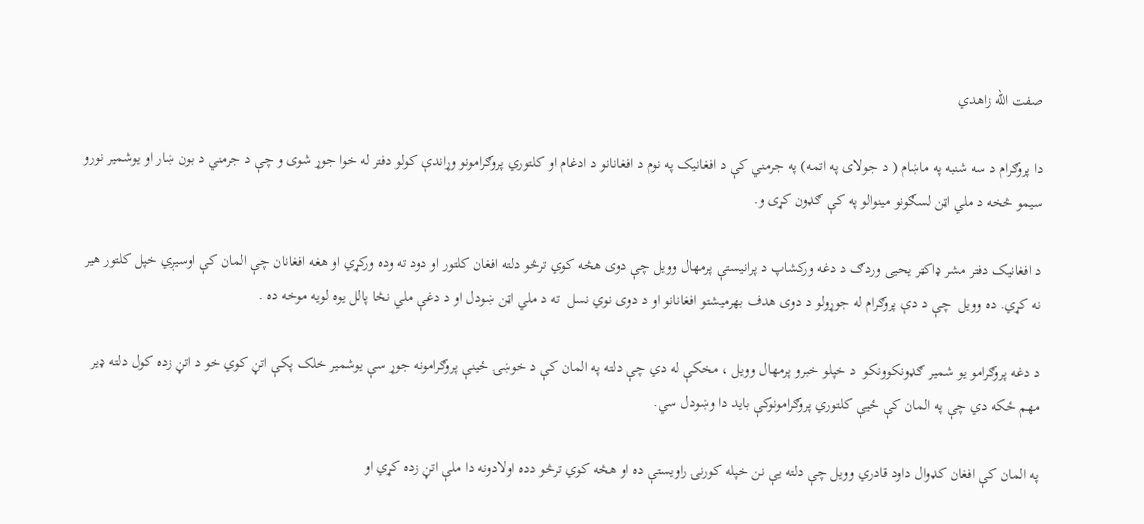صفت الله زاهدي

دا پروګرام د سه شنبه په ماښام ( د جولای په اتمه) په جرمني کې د افغانیک په نوم د افغانانو د ادغام او کلتوري پروګرامونو وړاندې کولو دفتر له خوا جوړ شوی و چې د جرمني د بون ښار او یوشمیر نورو سیمو څخه د ملي اټن لسګونو مینوالو په کې ګډون کړی و.

د افغانیک دفتر مشر ډاکټر یحیی وردګ د دغه ورکشاپ د پرانیستې پرمهال وویل چې دوی هڅه کوي ترڅو دلته افغان کلتور او دود ته وده ورکړي او هغه افغانان چې المان کې اوسیږي خپل کلتور هیر نه کړي. ده وویل  چې د دې پروګرام له جوړولو د دوی هدف بهرمیشتو افغانانو او د دوی نوي نسل  ته د ملي اټن ښودل او د دغې ملي نڅا پالل یوه لویه موخه ده .

د دغه پروګرامو یو شمیر ګډونکوونکو  د خپلو خبرو پرمهال وویل ، مخکې له دي چې دلته په المان کې د خوښۍ ځینې پروګرامونه جوړ سې یوشمیر خلک پکې اتڼ کوي خو د اتڼ زده کول دلته ډیر مهم ځکه دي چې په المان کې ځیې کلتوري پروګرامونوکې باید دا وښودل سي.

په المان کې افغان کډوال داود قادري وویل چې دلته یې نن خپله کورنۍ راویستې ده او هڅه کوي ترڅو دده اولادونه دا ملې اتڼ زده کړي او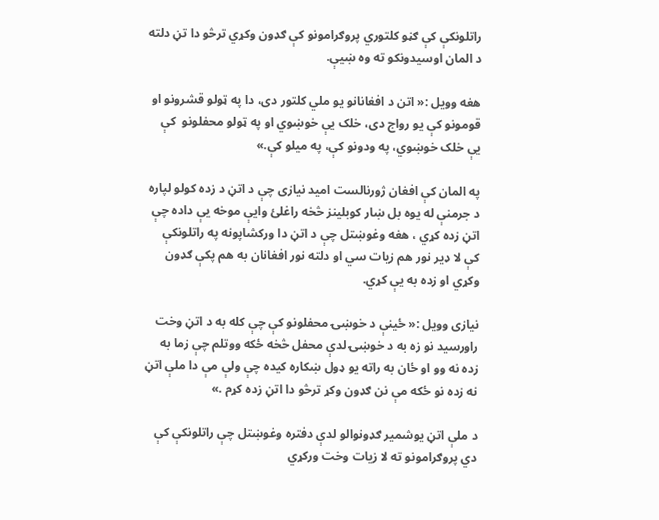راتلونکې کې ګڼو کلتوري پروګرامونو کې ګډون وکړي ترڅو دا تڼ دلته د المان اوسیدونکو ته وه ښیې.

هغه وویل :« اتن د افغانانو یو ملي کلتور دی، دا په ټولو قشرونو او قومونو کې یو رواج دی، خلک یې خوښوي او په ټولو محفلونو  کې یې خلک خوښوي، په ودونو کې، په میلو کې.»

په المان کې افغان ژورنالست امید نیازی چې د اتڼ د زده کولو لپاره د جرمنې له یوه بل ښار کوبلینز څخه راغلئ وایې موخه یې داده چې اتڼ زده کړي ، هغه وغوښتل چې د اتڼ دا ورکشاپونه په راتلونکې کې لا ډیر نور هم زیات سي او دلته نور افغانان به هم پکې ګډون وکړي او زده به یې کړي.

نیازی وویل :« ځینې د خوښۍ محفلونو کې چې کله به د اتڼ وخت راورسید نو زه به د خوښۍ لدې محفل څخه ځکه ووتلم چې زما به زده نه وو او ځان به راته یو ډول ښکاره کیده چې ولې مې دا ملې اتڼ نه زده نو ځکه مې نن ګډون وکړ ترڅو دا اتڼ زده کړم .»

د ملې اتڼ یوشمیر ګډونوالو لدې دفتره وغوښتل چې راتلونکې کې دي پروګرامونو ته لا زیات وخت ورکړي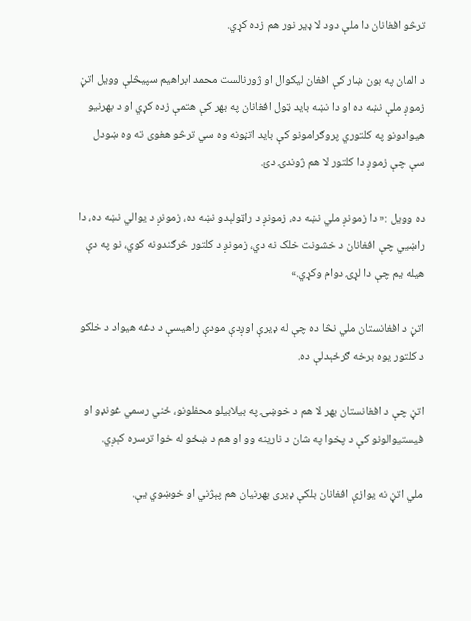ترڅو افغانان دا ملې دود لا ډیر نور هم زده کړي.

د المان په بون ښار کې افغان لیکوال او ژورنالست محمد ابراهیم سپیڅلې وویل اتڼ زموږ ملې نښه ده او دا نښه باید ټول افغانان په بهر کې هتمې زده کړي او د بهرنیو هیوادونو په کلتوري پروګرامونو کې باید اتڼونه وه سي ترڅو هغوی ته وه ښودل سې چې زموږ دا کلتور لا هم ژوندۍ دئ.

ده وویل :« دا زمونږ ملي نښه ده، زمونږ د راټولېدو نښه ده، زمونږ د یوالي نښه ده، دا راښيي چې افغانان د خشونت خلک نه دي، زمونږ د کلتور څرګندونه کوي، نو په دې هیله یم چې دا لړۍ دوام وکړي.»

اتڼ د افغانستان ملي نڅا ده چې له ډیرې اوږدې مودې راهیسې د دغه هیواد د خلکو د کلتور یوه برخه ګرځېدلې ده.

اتڼ چې د افغانستان بهر لا هم د خوښۍ په بیلابیلو محفلونو، ځني رسمي غونډو او فیستیوالونو کې د پخوا په شان د نارینه وو او هم د ښځو له خوا ترسره کېږي.

ملي اتڼ نه یوازې افغانان بلکې ډیری بهرنیان هم پېژني او خوښوي یې.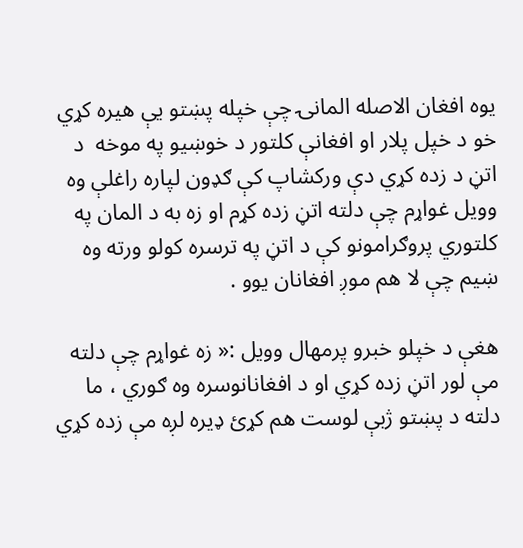یوه افغان الاصله المانۍ چې خپله پښتو یې هیره کړي خو د خپل پلار او افغانې کلتور د خوښیو په موخه  د اتڼ د زده کړي دې ورکشاپ کې ګډون لپاره راغلې وه وویل غواړم چې دلته اتڼ زده کړم او زه به د المان په کلتوري پروګرامونو کې د اتڼ په ترسره کولو ورته وه ښیم چې لا هم موږ افغانان یوو .

هغې د خپلو خبرو پرمهال وویل :« زه غواړم چې دلته مې لور اتڼ زده کړي او د افغانانوسره وه ګوري ، ما دلته د پښتو ژبې لوست هم کړئ ډیره لږه مې زده کړي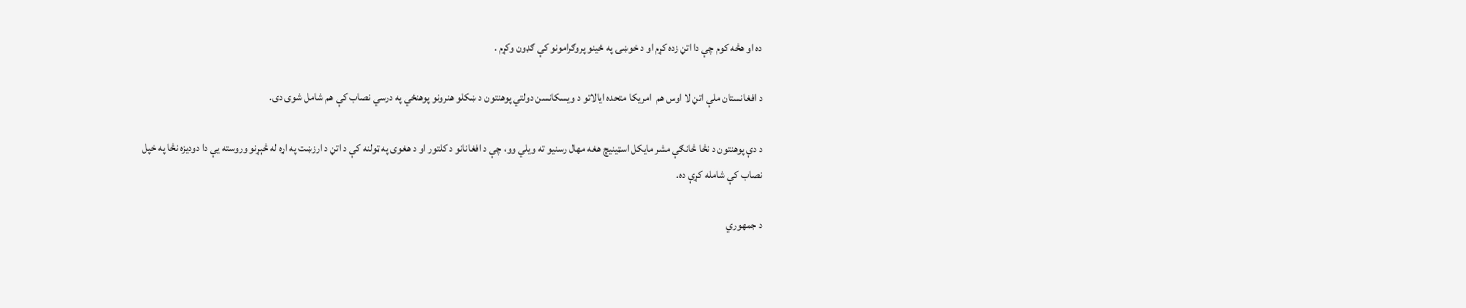ده او هڅه کوم چې دا اتڼ زده کړم او د خوښۍ په ځینو پروګرامونو کې ګډون وکړم .

د افغانستان ملې اتڼ لا اوس هم  امریکا متحده ایالاتو د ویسکانسن دولتي پوهنتون د ښکلو هنرونو پوهنځي په درسي نصاب کې هم شامل شوی دی.

د دې پوهنتون د نڅا څانګې مشر مایکل اسټینیچ هغه مهال رسنیو ته ویلي وو، چې د افغانانو د کلتور او د هغوی په ټولنه کې د اتڼ د ارزښت په اړه له څېړنو وروسته یې دا دودیزه نڅا په خپل نصاب کې شامله کړې ده.

د جمهوري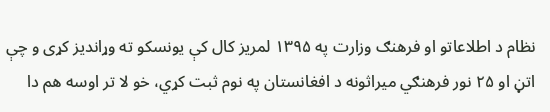نظام د اطلاعاتو او فرهنګ وزارت په ۱۳۹۵ لمریز کال کې یونسکو ته وړاندیز کړی و چې اتڼ او ۲۵ نور فرهنګي میراثونه د افغانستان په نوم ثبت کړي، خو لا تر اوسه هم دا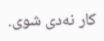کار نه‌دی شوی.